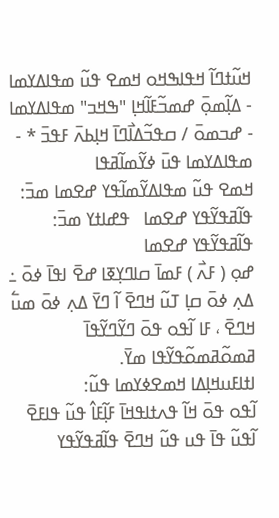ߞߎ߬ߙߣߊ߬ ߞߟߊߒߞߋ ߞߘߐ ߟߎ߬ ߘߟߊߡߌߘߊ - ߡߊ߲߬ߘߋ߲߫ ߝߘߏ߬ߓߊ߬ߞߊ߲ "ߒߞߏ" ߘߟߊߡߌߘߊ - ߝߏߘߋ߫ / ߛߟߏ߬ߡߊ߯ߣߊ߫ ߞߊ߲ߕߍ߫ ߓߟߏ߫ * - ߘߟߊߡߌߘߊ ߟߎ߫ ߦߌ߬ߘߊ߬ߥߟߊ
ߞߘߐ ߟߎ߬ ߘߟߊߡߌ߬ߘߊ߬ߟߌ ߝߐߘߊ ߘߏ߫: ߟߊ߬ߥߟߌ߬ߟߌ ߝߐߘߊ   ߟߝߊߙߌ ߘߏ߫:
ߟߊ߬ߥߟߌ߬ߟߌ ߝߐߘߊ
ߝߋ߲ ( ߓߍ߯ ) ߓߘߊ߫ ߛߊߣߌ߲ߧߊ ߝߐ߫ ߊߟߊ߫ ߦߋ߫ ߸ ߡߍ߲ ߦߋ߫ ߛߊ߲ ߠߎ߬ ߞߣߐ߫ ߊ߬ ߣߌ߫ ߡߍ߲ ߦߋ߫ ߘߎ߱ ߞߣߐ߫ ، ߓߊ ߊ߬ߟߋ ߟߋ߫ ߣߌ߬ߣߌ߬ߟߊ߫ ߥߘߋ߬ߥߘߋ߬ߟߌ߬ߟߊ ߘߌ߫.
ߊߙߊߓߎߞߊ߲ߡߊ ߞߘߐߦߌߘߊ ߟߎ߬:
ߊ߬ߟߋ ߟߋ߫ ߞߊ߬ ߟߍߙߊߟߞߊ߫ ߓߊ߲߬ߓߊ߮ ߟߎ߬ ߟߊߓߐ߫ ߊ߬ߟߎ߬ ߟߊ߫ ߟߎ ߟߎ߬ ߞߣߐ߫ ߟߊ߬ߥߟߌ߬ߟߌ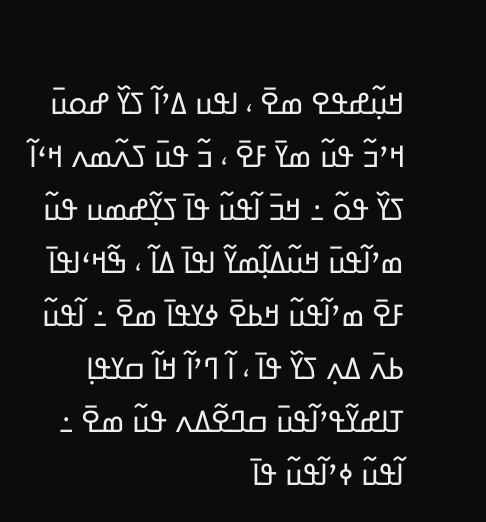ߞߎ߲߬ߝߟߐ ߘߐ߫ ، ߊߟߎ ߡߴߊ߬ ߖߌ߰ ߝߋߎ߫ ߞߴߏ߬ ߟߎ߬ ߘߌ߫ ߓߐ߫ ، ߏ߬ ߟߎ߫ ߖߍ߬ߘߍ ߞߵߊ߬ ߖߌ߰ ߟߋ߬ ߸ ߞߏ߫ ߊ߬ߟߎ߬ ߟߊ߫ ߖߌ߲߬ߝߘߎ ߟߎ߬ ߘߴߊ߬ߟߎ߫ ߞߎ߬ߡߊ߲߬ߘߌ߬ ߊߟߊ߫ ߡߊ߬ ، ߒ߬ߞߵߊߟߊ߫ ߓߐ߫ ߘߴߊ߬ߟߎ߬ ߞߕߐ߫ ߦߌߟߊ߫ ߘߐ߫ ߸ ߊ߬ߟߎ߬ ߕߍ߫ ߡߍ߲ ߖߌ߰ ߟߊ߫ ، ߊ߬ ߣߴߊ߬ ߞߊ߬ ߛߌߟߊ߲ ߠߊߝߌ߬ߟߴߊ߬ߟߎ߫ ߛߣߐ߬ߡߍ ߟߎ߬ ߘߐ߫ ߸ ߊ߬ߟߎ߬ ߦߴߊ߬ߟߎ߬ ߟߊ߫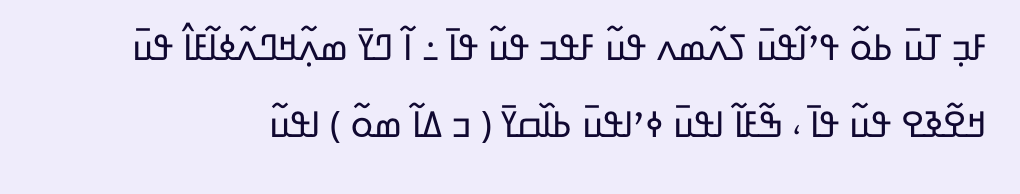ߓߏ߲ ߠߎ߫ ߕߋ߬ ߟߴߊ߬ߟߎ߫ ߖߍ߬ߘߍ ߟߎ߬ ߓߟߏ ߟߎ߬ ߟߊ߫ ߸ ߊ߬ ߣߌ߫ ߘߍ߲߬ߞߣߍ߬ߦߊ߬ߓߊ߮ ߟߎ߫ ߞߐ߬ߢߐ ߟߎ߬ ߟߊ߫ ، ߒ߬ߓߊ߬ ߊߟߎ߫ ߦߴߊߟߎ߫ ߕߊ߰ߛߌ߫ ( ߏ ߡߊ߬ ߘߋ߬ ) ߊߟߎ߬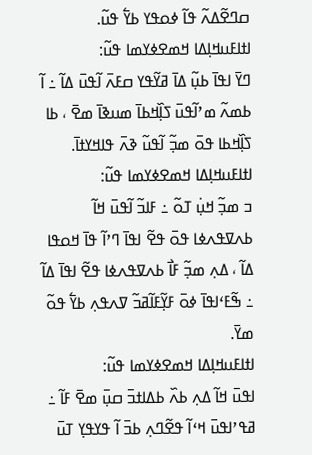ߛߣߐ߬ߡߍ߬ ߟߊ߬ ߦߋߟߌ ߕߌ߱ ߟߎ߬.
ߊߙߊߓߎߞߊ߲ߡߊ ߞߘߐߦߌߘߊ ߟߎ߬:
ߣߌ߫ ߊߟߊ߫ ߕߎ߲߬ ߡߊ߫ ߥߌ߬ߟߌ ߛߓߍ߫ ߊ߬ߟߎ߫ ߡߊ߬ ߸ ߊ߬ ߕߘߍ߬ ߘߴߊ߬ߟߎ߫ ߖߊ߲߰ߞߕߊ߫ ߘߎߢߊ߫ ߘߐ߫ ، ߕߊ ߖߊ߲߰ߞߕߊ ߟߋ߫ ߘߏ߲߬ ߊ߬ߟߎ߬ ߢߍ߫ ߟߊߞߌߙߊ߫.
ߊߙߊߓߎߞߊ߲ߡߊ ߞߘߐߦߌߘߊ ߟߎ߬:
ߏ ߘߏ߲߬ ߞߎ߲߭ ߠߋ߬ ߸ ߓߊߏ߬ ߊ߬ߟߎ߫ ߞߊ߬ ߕߍߜߟߍߦߊ ߟߋ߫ ߟߐ߬ ߊߟߊ߫ ߣߴߊ߬ ߟߊ߫ ߞߋߟߊ ߡߊ߬ ، ߡߍ߲ ߘߏ߲߬ ߓߊ߯ ߕߍߜߟߍߦߊ ߟߐ߬ ߊߟߊ߫ ߡߊ߬ ߸ ߒ߬ߓߵߊߟߊ߫ ߦߋ߫ ߓߌ߲߬ߓߊ߬ߥߏ߬ ߜߍߟߍ߲ ߕߌ߱ ߟߋ߬ ߘߌ߫.
ߊߙߊߓߎߞߊ߲ߡߊ ߞߘߐߦߌߘߊ ߟߎ߬:
ߊߟߎ߫ ߞߊ߬ ߡߍ߲ ߕߍ߰ ߕߡߊߙߏ߫ ߛߎ߲߫ ߘߐ߫ ߓߊ߬ ߸ ߥߟߴߊߟߎ߫ ߞߵߊ߬ ߟߐ߬ߣߍ߲ ߕߏ߫ ߊ߬ ߟߌߟߌ߲ ߠߎ߫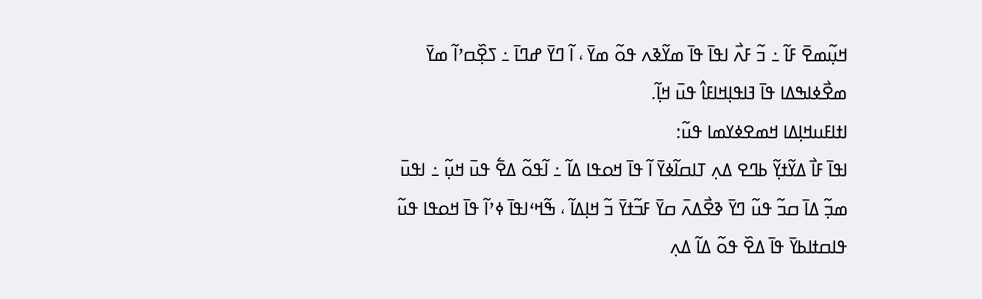ߞߎ߲߬ߘߐ߫ ߓߊ߬ ߸ ߏ߬ ߓߍ߯ ߊߟߊ߫ ߟߊ߫ ߘߌ߬ߢߍ ߟߋ߬ ߘߌ߫ ، ߊ߬ ߣߌ߫ ߝߣߊ߫ ߸ ߖߐ߲߰ߛߴߊ߬ ߘߌ߫ ߘߐ߯ߦߊߒߡߊ ߟߊ߫ ߔߊߟߊ߲ߞߊߓߊ߮ ߟߎ߫ ߞߊ߲߬.
ߊߙߊߓߎߞߊ߲ߡߊ ߞߘߐߦߌߘߊ ߟߎ߬:
ߊߟߊ߫ ߓߊ߯ ߡߌ߬ߙߌ߲߬ ߕߣߐ ߡߍ߲ ߠߊߛߊ߬ߦߌ߫ ߊ߬ ߟߊ߫ ߞߋߟߊ ߡߊ߬ ߸ ߊ߬ߟߋ߬ ߡߐ߱ ߟߎ߫ ߞߎ߲߬ ߸ ߊߟߎ߫ ߘߏ߲߬ ߡߊ߫ ߛߏ߬ ߟߎ߬ ߣߌ߫ ߢߐ߯ߡߍ߫ ߛߌ߫ ߓߏ߬ߙߌ߫ ߏ߬ ߞߊ߲ߡߊ߬ ، ߒ߬ߞߵߊߟߊ߫ ߦߴߊ߬ ߟߊ߫ ߞߋߟߊ ߟߎ߬ ߟߊߛߙߊߕߌ߫ ߟߊ߫ ߡߐ߰ ߟߋ߬ ߡߊ߬ ߡߍ߲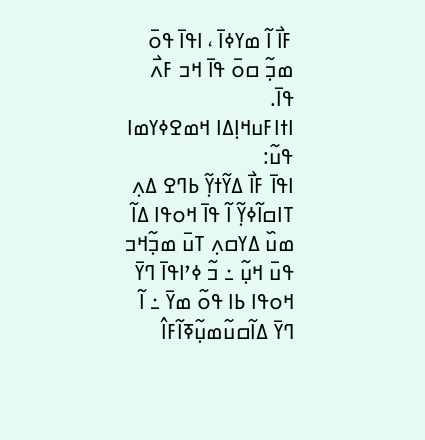ߓߊ߯ ߊ߬ ߘߌߦߊ߫ ، ߊߟߊ߫ ߟߋ߫ ߘߏ߲߬ ߛߋ߫ ߟߊ߫ ߞߏ ߓߍ߯ ߟߊ߫.
ߊߙߊߓߎߞߊ߲ߡߊ ߞߘߐߦߌߘߊ ߟߎ߬:
ߊߟߊ߫ ߓߊ߯ ߡߌ߬ߙߌ߲߬ ߕߣߐ ߡߍ߲ ߠߊߛߊ߬ߦߌ߲߬ ߊ߬ ߟߊ߫ ߞߋߟߊ ߡߊ߬ ߘߎ߰ ߡߌߛߍ߲ ߠߎ߫ ߘߏ߲߬ߞߏ ߟߎ߫ ߞߎ߲߬ ߸ ߏ߬ ߦߴߊߟߊ߫ ߣߌ߫ ߞߋߟߊ ߕߊ ߟߋ߬ ߘߌ߫ ߸ ߊ߬ ߣߌ߫ ߡߊ߬ߛߎ߬ߘߎ߲߬ߧߊ߬ߓߊ߮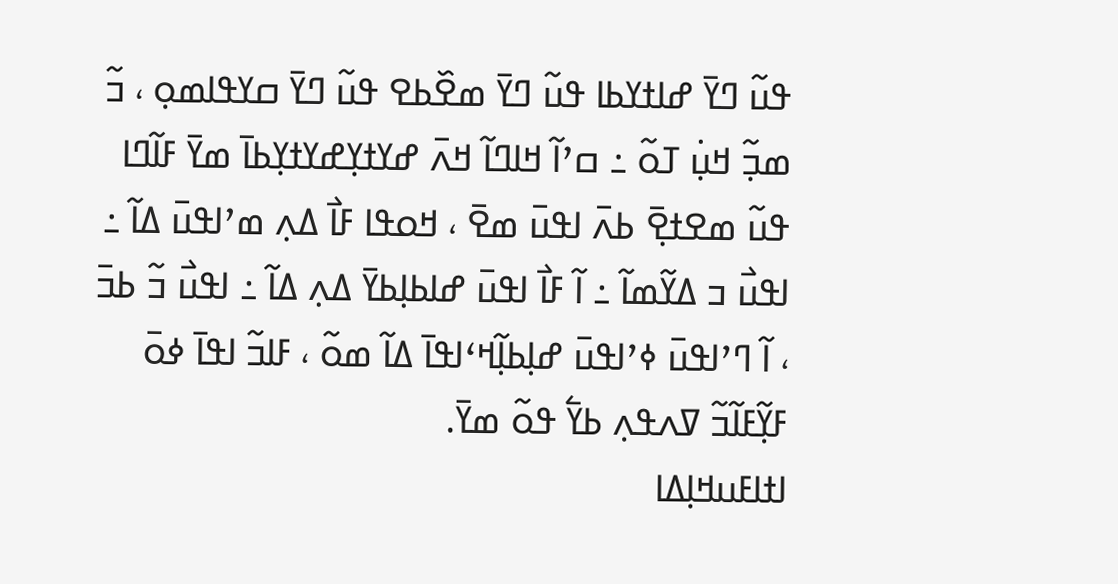ߟߎ߬ ߣߌ߫ ߝߊߙߌߕߊ ߟߎ߬ ߣߌ߫ ߘߐ߰ߕߐ ߟߎ߬ ߣߌ߫ ߛߌߟߊߘߋ߲ ، ߏ߬ ߘߏ߲߬ ߞߎ߲߭ ߠߋ߬ ߸ ߛߴߊ߬ ߞߊߣߊ߬ ߞߍ߫ ߝߌߙߌ߲ߝߌߙߌ߲ߕߊ߫ ߘߌ߫ ߓߊ߬ߣߊ ߟߎ߬ ߘߐߙߐ߲߫ ߕߍ߫ ߊߟߎ߫ ߘߐ߫ ، ߞߋߟߊ ߓߊ߯ ߡߍ߲ ߘߴߊߟߎ߫ ߡߊ߬ ߸ ߊߟߎ߯ ߏ ߡߌ߬ߘߊ߬ ߸ ߊ߬ ߓߊ߯ ߊߟߎ߫ ߝߊߕߊ߲ߕߌ߫ ߡߍ߲ ߡߊ߬ ߸ ߊߟߎ߯ ߏ߬ ߕߏ߫ ، ߊ߬ ߣߴߊߟߎ߫ ߦߴߊߟߎ߫ ߝߊ߲ߕߊ߲߬ߞߵߊߟߊ߫ ߡߊ߬ ߘߋ߬ ، ߓߊߏ߬ ߊߟߊ߫ ߦߋ߫ ߓߌ߲߬ߓߊ߬ߏ߬ ߜߍߟߍ߲ ߕߌ߱ ߟߋ߬ ߘߌ߫.
ߊߙߊߓߎߞߊ߲ߡߊ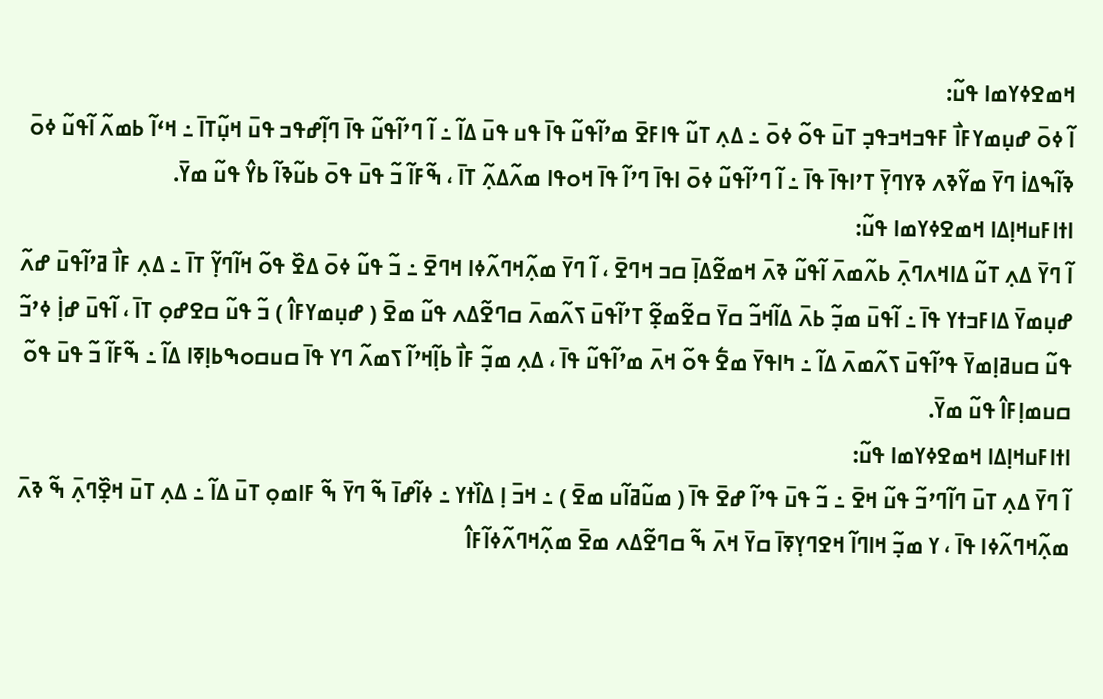ߞߘߐߦߌߘߊ ߟߎ߬:
ߊ߬ ߦߋ߫ ߝߎ߲ߘߌߓߊ߯ ߓߟߏߞߏߟߏ߲ ߠߎ߫ ߟߋ߬ ߦߋ߫ ߸ ߡߍ߲ ߠߎ߬ ߟߊߓߐ߫ ߘߴߊ߬ߟߎ߬ ߟߊ߫ ߟߎ ߟߎ߫ ߡߊ߬ ߸ ߊ߬ ߣߴߊ߬ߟߎ߬ ߟߊ߫ ߣߊ߲߬ߝߟߏ ߟߎ߫ ߞߎ߲߬ߠߊ߫ ߸ ߞߵߊ߬ ߕߘߍ߬ ߊ߬ߟߎ߬ ߦߋ߫ ߢߊ߬ߒߡߊ߭ ߣߌ߫ ߘߌ߬ߢߍ ߢߌߣߌ߲߫ ߠߴߊߟߊ߫ ߟߊ߫ ߸ ߊ߬ ߣߴߊ߬ߟߎ߬ ߦߋ߫ ߊߟߊ߫ ߣߴߊ߬ ߟߊ߫ ߞߋߟߊ ߘߍ߬ߡߍ߲߬ ߠߊ߫ ، ߒ߬ߓߊ߬ ߏ߬ ߟߎ߫ ߟߋ߫ ߕߎ߬ߢߊ߬ ߕߌ߮ ߟߎ߬ ߘߌ߫.
ߊߙߊߓߎߞߊ߲ߡߊ ߞߘߐߦߌߘߊ ߟߎ߬:
ߊ߬ ߣߌ߫ ߡߍ߲ ߠߎ߬ ߡߊߞߍߣߍ߲߫ ߕߍ߬ߘߍ߫ ߊ߬ߟߎ߬ ߢߍ߫ ߞߘߐ߬ߡߊ߲߫ ߛߏ ߞߣߐ߫ ، ߊ߬ ߣߌ߫ ߘߍ߲߬ߞߣߍ߬ߦߊ ߞߣߐ߫ ߸ ߏ߬ ߟߎ߬ ߦߋ߫ ߡߐ߰ ߟߋ߬ ߞߊ߬ߣߌ߲߬ ߠߊ߫ ߸ ߡߍ߲ ߓߊ߯ ߥߴߊ߬ߟߎ߫ ߝߍ߬ ߝߎ߲ߘߌ߫ ߡߊߓߏߙߌ ߟߊ߫ ߸ ߊ߬ߟߎ߫ ߘߏ߲߬ ߕߍ߫ ߡߊ߬ߞߏ߬ ߛߌ߫ ߛߐ߬ߘߐ߲߬ ߠߴߊ߬ߟߎ߫ ߖߍ߬ߘߍ߫ ߛߣߐ߬ߡߍ ߟߎ߬ ߘߐ߫ ( ߝߎ߲ߘߌߓߊ߮ ) ߏ߬ ߟߎ߬ ߛߐߝߋ߲ ߠߊ߫ ، ߊ߬ߟߎ߫ ߝߊ߲߭ ߦߴߏ߬ ߟߎ߬ ߛߎߥߊ߲ߘߌ߫ ߟߴߊ߬ߟߎ߫ ߖߍ߬ߘߍ߫ ߡߊ߬ ߸ ߤߊߟߌ߫ ߘߐ߱ ߟߋ߬ ߞߍ߫ ߘߴߊ߬ߟߎ߬ ߟߊ߫ ، ߡߍ߲ ߘߏ߲߬ ߓߊ߯ ߕߊ߲߬ߞߴߊ߬ ߖߘߍ߬ ߣߌ ߟߊ߫ ߛߎߛߋߒߕߊ߲ߧߊ ߡߊ߬ ߸ ߒ߬ߓߊ߬ ߏ߬ ߟߎ߫ ߟߋ߬ ߛߎߘߊ߲ߓߊ߮ ߟߎ߬ ߘߌ߫.
ߊߙߊߓߎߞߊ߲ߡߊ ߞߘߐߦߌߘߊ ߟߎ߬:
ߊ߬ ߣߌ߫ ߡߍ߲ ߠߎ߫ ߣߊ߬ߣߴߏ߬ ߟߎ߬ ߞߐ߫ ߸ ߏ߬ ߟߎ߫ ߟߴߊ߬ ߝߐ߫ ߟߊ߫ ( ߘߎ߬ߥߊ߬ߎ ߘߐ߫ ) ߸ ߞߏ߫ ߊ߲ ߡߊ߰ߙߌ ߸ ߦߊ߬ߝߊ߫ ߒ߬ ߣߌ߫ ߒ߬ ߓߊߘߋ߲ ߠߎ߫ ߡߊ߬ ߸ ߡߍ߲ ߠߎ߫ ߞߐ߲߰ߣߍ߲߫ ߒ߬ ߢߍ߫ ߘߍ߲߬ߞߣߍ߬ߦߊ ߟߊ߫ ، ߌ ߘߏ߲߬ ߞߊߣߊ߬ ߞߐߣߌ߲ߧߊ߫ ߛߌ߫ ߞߍ߫ ߒ߬ ߛߣߐ߬ߡߍ ߘߐ߫ ߘߍ߲߬ߞߣߍ߬ߦߊ߬ߓߊ߮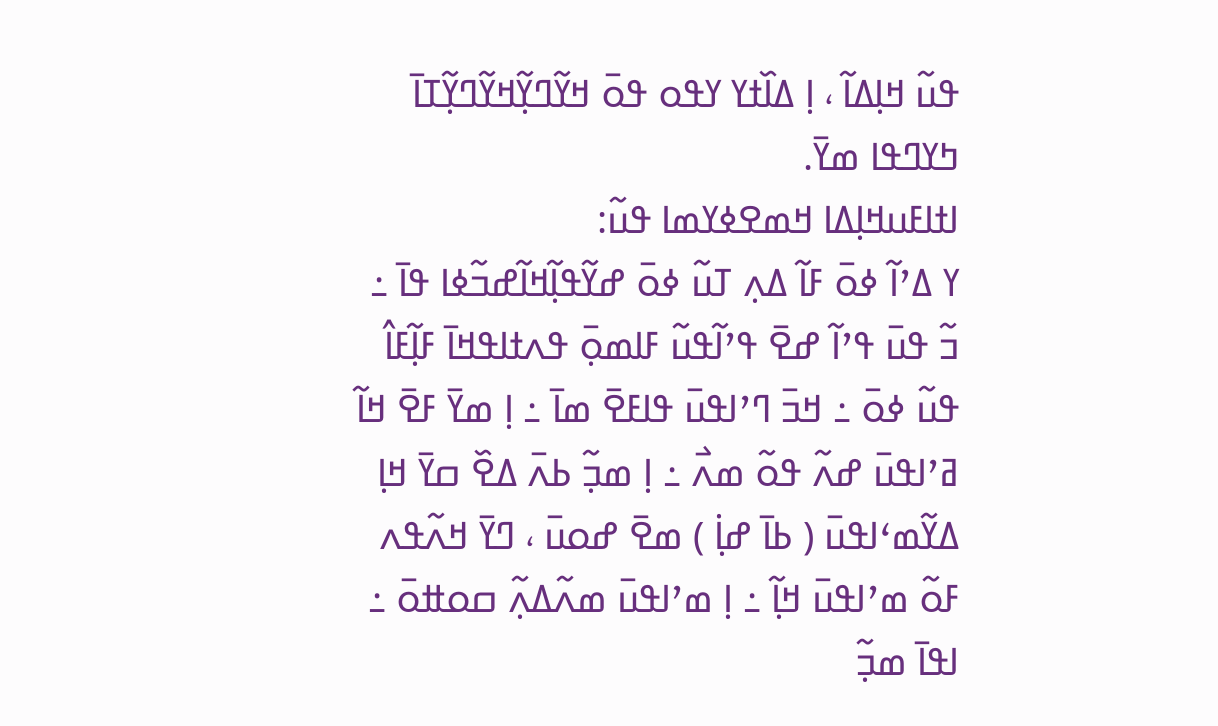ߟߎ߬ ߞߊ߲ߡߊ߬ ، ߊ߲ ߡߊ߰ߙߌ ߌߟߋ ߟߋ߫ ߞߌ߬ߣߌ߲߬ߞߌ߬ߣߌ߲߬ߠߊ߫ ߤߌߣߟߊ ߘߌ߫.
ߊߙߊߓߎߞߊ߲ߡߊ ߞߘߐߦߌߘߊ ߟߎ߬:
ߌ ߡߴߊ߬ ߦߋ߫ ߓߊ߬ ߡߍ߲ ߠߎ߬ ߦߋ߫ ߝߌ߬ߟߊ߲߬ߞߊ߬ߝߏ߬ߦߊ ߟߊ߫ ߸ ߏ߬ ߟߎ߫ ߟߴߊ߬ ߝߐ߫ ߟߴߊ߬ߟߎ߬ ߓߊߘߋ߲߫ ߟߍߙߊߟߞߊ߫ ߓߊ߲߬ߓߊ߮ ߟߎ߬ ߦߋ߫ ߸ ߞߏ߫ ߣߴߊߟߎ߫ ߟߊߓߐ߫ ߘߊ߫ ߸ ߊ߲ ߘߌ߫ ߓߐ߫ ߞߊ߬ ߥߴߊߟߎ߫ ߝߍ߬ ߟߋ߬ ߘߍ߯ ߸ ߊ߲ ߘߏ߲߬ ߕߍ߫ ߡߐ߰ ߛߌ߫ ߞߊ߲ ߡߌ߬ߘߵߊߟߎ߫ ( ߕߊ߫ ߝߊ߲߭ ) ߘߐ߫ ߝߋߎ߫ ، ߣߌ߫ ߞߍ߬ߟߍ ߓߋ߬ ߘߴߊߟߎ߫ ߞߊ߲߬ ߸ ߊ߲ ߘߴߊߟߎ߫ ߘߍ߬ߡߍ߲߬ ߛߋߚߋ߫ ߸ ߊߟߊ߫ ߘߏ߲߬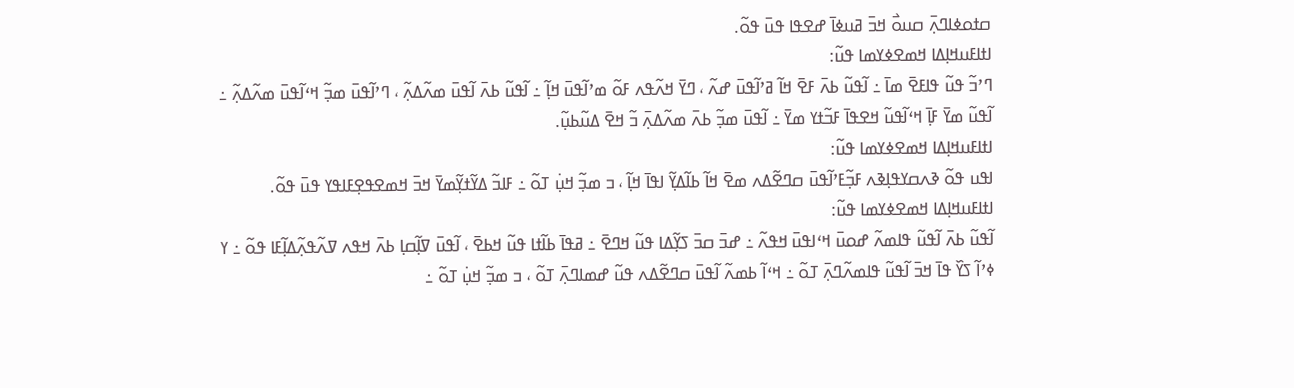ߛߙߋߦߊߣߍ߲߫ ߛߎߋ߯ ߞߏ߫ ߥߎߦߊ߫ ߝߐߟߊ ߟߎ߫ ߟߋ߬.
ߊߙߊߓߎߞߊ߲ߡߊ ߞߘߐߦߌߘߊ ߟߎ߬:
ߣߴߏ߬ ߟߎ߬ ߟߊߓߐ߫ ߘߊ߫ ߸ ߊ߬ߟߎ߬ ߕߍ߫ ߓߐ߫ ߞߊ߬ ߥߴߊ߬ߟߎ߫ ߝߍ߬ ، ߣߌ߫ ߞߍ߬ߟߍ ߓߋ߬ ߘߴߊ߬ߟߎ߫ ߞߊ߲߬ ߸ ߊ߬ߟߎ߬ ߕߍ߫ ߊ߬ߟߎ߫ ߘߍ߬ߡߍ߲߬ ، ߣߴߊ߬ߟߎ߫ ߘߏ߲߬ ߞߵߊ߬ߟߎ߫ ߘߍ߬ߡߍ߲߬ ߸ ߊ߬ߟߎ߬ ߘߌ߫ ߓߊ߲߫ ߞߵߊ߬ߟߎ߬ ߞߐߟߊ߫ ߓߏ߬ߙߌ ߘߌ߫ ߸ ߊ߬ߟߎ߫ ߘߏ߲߬ ߕߍ߫ ߘߍ߬ߡߍ߲߫ ߏ߬ ߞߐ߫ ߡߎ߬ߕߎ߲߬.
ߊߙߊߓߎߞߊ߲ߡߊ ߞߘߐߦߌߘߊ ߟߎ߬:
ߊߟߎ ߟߋ߬ ߢߍߛߌߟߊ߲ߢߍ ߓߏ߲߬ߓߴߊ߬ߟߎ߫ ߛߣߐ߬ߡߍ ߘߐ߫ ߞߊ߬ ߕߊ߬ߡߌ߲߬ ߊߟߊ߫ ߞߊ߲߬ ، ߏ ߘߏ߲߬ ߞߎ߲߭ ߠߋ߬ ߸ ߓߊߏ߬ ߡߌ߬ߙߌ߲߬ߘߌ߫ ߞߏ߫ ߞߘߐߟߐ߲ߓߊߟߌ ߟߎ߫ ߟߋ߬.
ߊߙߊߓߎߞߊ߲ߡߊ ߞߘߐߦߌߘߊ ߟߎ߬:
ߊ߬ߟߎ߬ ߕߍ߫ ߊ߬ߟߎ߬ ߟߊߘߍ߬ ߝߋߎ߫ ߞߵߊߟߎ߫ ߞߟߍ߬ ߸ ߝߏ߫ ߛߏ߫ ߖߌ߲߬ߡߊ ߟߎ߬ ߞߣߐ߫ ߸ ߥߟߊ߫ ߕߊ߬ߙߊ ߟߎ߬ ߞߕߐ߫ ، ߊ߬ߟߎ߫ ߜߊ߲߬ߛߊ߲ ߕߍ߫ ߞߟߍ ߜߍ߬ߟߍ߲߬ߡߊ߲߬ߓߊ ߟߋ߬ ߸ ߌ ߦߴߊ߬ ߖߌ߰ ߟߊ߫ ߞߏ߫ ߊ߬ߟߎ߬ ߟߊߘߍ߬ߣߍ߲߫ ߠߋ߬ ߸ ߞߵߊ߬ ߕߘߍ߬ ߊ߬ߟߎ߫ ߛߣߐ߬ߡߍ ߟߎ߬ ߝߘߊߣߍ߲߫ ߠߋ߬ ، ߏ ߘߏ߲߬ ߞߎ߲߭ ߠߋ߬ ߸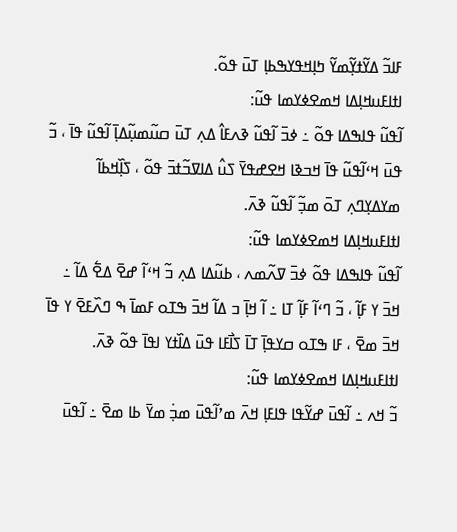ߓߊߏ߬ ߡߌ߬ߙߌ߲߬ߘߌ߬ ߤߊ߲ߞߟߌߒߕߊ߲ ߠߎ߫ ߟߋ߬.
ߊߙߊߓߎߞߊ߲ߡߊ ߞߘߐߦߌߘߊ ߟߎ߬:
ߊ߬ߟߎ߬ ߟߊߒߡߊ ߟߋ߬ ߸ ߦߏ߫ ߊ߬ߟߎ߬ ߢߍߓߊ߮ ߡߍ߲ ߠߎ߫ ߛߎ߬ߘߎ߲߬ߡߊ߲߫ ߊ߬ߟߎ߬ ߟߊ߫ ، ߏ߬ ߟߎ߫ ߞߵߊ߬ߟߎ߬ ߟߊ߫ ߞߏߢߊ ߞߐߝߟߌ߫ ߖߎ߮ ߡߊߜߏ߬ߙߏ߫ ߟߋ߬ ، ߖߊ߲߰ߞߕߊ߬ ߘߌߡߌ߲ߣߍ߲ ߠߋ߫ ߘߏ߲߬ ߊ߬ߟߎ߬ ߢߍ߫.
ߊߙߊߓߎߞߊ߲ߡߊ ߞߘߐߦߌߘߊ ߟߎ߬:
ߊ߬ߟߎ߬ ߟߊߒߡߊ ߟߋ߬ ߦߏ߫ ߜߍ߬ߘߍ ، ߕߎ߬ߡߊ ߡߍ߲ ߏ߬ ߞߵߊ߬ ߝߐ߫ ߡߐ߱ ߡߊ߬ ߸ ߞߏ߫ ߌ ߓߊ߲߬ ، ߏ߬ ߣߵߊ߬ ߓߊ߲߬ ߠߊ ߸ ߊ߬ ߞߊ߲߫ ߏ ߡߊ߬ ߞߏ߫ ߒߠߋ ߓߘߊ߫ ߒ ߣߍ߰ߓߐ߫ ߌ ߟߊ߫ ߞߏ߫ ߘߐ߫ ، ߓߊ ߒߠߋ ߛߌߟߊ߲߫ ߠߊ߫ ߖߊ߯ߓߊ ߟߎ߫ ߡߊ߰ߙߌ ߊߟߊ߫ ߟߋ߬ ߢߍ߫.
ߊߙߊߓߎߞߊ߲ߡߊ ߞߘߐߦߌߘߊ ߟߎ߬:
ߏ߬ ߞߍ ߸ ߊ߬ߟߎ߫ ߝߌ߬ߟߊ ߟߊߓߊ߲ ߞߍ߫ ߘߴߊ߬ߟߎ߫ ߘߏ߲߭ ߘߌ߫ ߕߊ ߘߐ߫ ߸ ߊ߬ߟߎ߫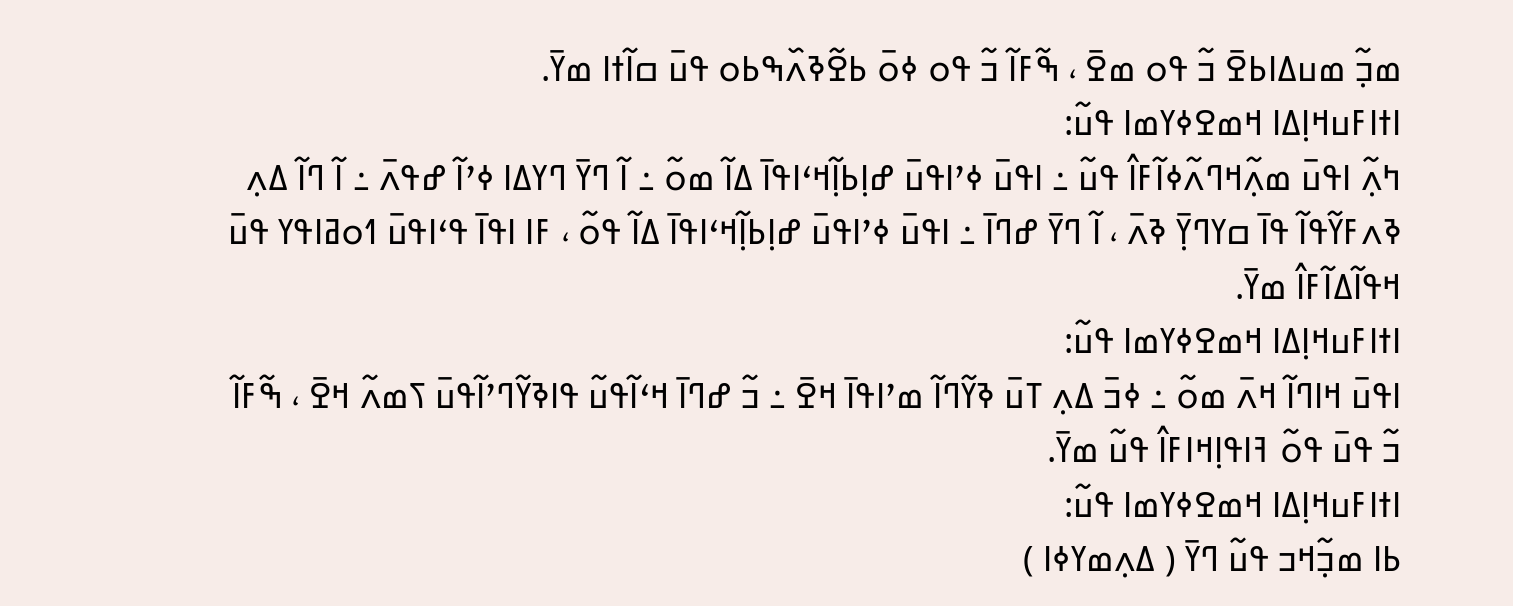ߘߏ߲߬ ߘߎߡߊߕߐ߫ ߏ߬ ߟߋ ߘߐ߫ ، ߒ߬ߓߊ߬ ߏ߬ ߟߋ ߦߋ߫ ߕߐ߬ߢߍ߰ߒߕߋ ߟߎ߫ ߛߊ߬ߙߊ ߘߌ߫.
ߊߙߊߓߎߞߊ߲ߡߊ ߞߘߐߦߌߘߊ ߟߎ߬:
ߤߍ߲߬ ߊߟߎ߫ ߘߍ߲߬ߞߣߍ߬ߦߊ߬ߓߊ߮ ߟߎ߬ ߸ ߊߟߎ߫ ߦߴߊߟߎ߫ ߝߊ߲ߕߊ߲߬ߞߵߊߟߊ߫ ߡߊ߬ ߘߋ߬ ߸ ߊ߬ ߣߌ߫ ߣߌߡߊ ߦߴߊ߬ ߝߟߍ߫ ߸ ߊ߬ ߣߊ߬ ߡߍ߲ ߢߍߓߌ߬ߟߊ߬ ߟߊ߫ ߛߌߣߌ߲߫ ߢߍ߫ ، ߊ߬ ߣߌ߫ ߝߣߊ߫ ߸ ߊߟߎ߫ ߦߴߊߟߎ߫ ߝߊ߲ߕߊ߲߬ߞߵߊߟߊ߫ ߡߊ߬ ߟߋ߬ ، ߓߊ ߊߟߊ߫ ߟߵߊߟߎ߫ ߗߋߥߊߟߌ ߟߎ߫ ߞߟߊ߬ߡߊ߬ߓߊ߮ ߘߌ߫.
ߊߙߊߓߎߞߊ߲ߡߊ ߞߘߐߦߌߘߊ ߟߎ߬:
ߊߟߎ߫ ߞߊߣߊ߬ ߞߍ߫ ߘߋ߬ ߸ ߦߏ߫ ߡߍ߲ ߠߎ߫ ߢߌ߬ߣߊ߬ ߘߴߊߟߊ߫ ߞߐ߫ ߸ ߏ߬ ߝߣߊ߫ ߞߵߊ߬ߟߎ߬ ߟߊߢߌ߬ߣߴߊ߬ߟߎ߫ ߖߘߍ߬ ߞߐ߫ ، ߒ߬ߓߊ߬ ߏ߬ ߟߎ߫ ߟߋ߬ ߔߊߟߊ߲ߞߊߓߊ߮ ߟߎ߬ ߘߌ߫.
ߊߙߊߓߎߞߊ߲ߡߊ ߞߘߐߦߌߘߊ ߟߎ߬:
ߕߊ ߘߏ߲߬ߞߏ ߟߎ߬ ߣߌ߫ ( ߡߍ߲ߘߌߦߊ )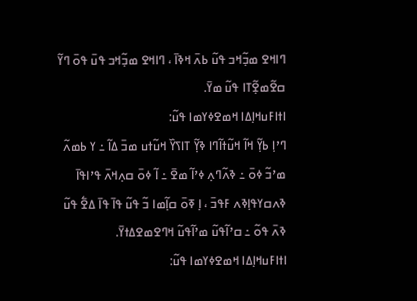ߣߊߞߐ ߘߏ߲߬ߞߏ ߟߎ߬ ߕߍ߫ ߞߢߊ߫ ، ߣߊߞߐ ߘߏ߲߬ߞߏ ߟߎ߫ ߟߋ߫ ߣߌ߬ ߛߐ߬ߘߐ߲߬ߠߊ ߟߎ߬ ߘߌ߫.
ߊߙߊߓߎߞߊ߲ߡߊ ߞߘߐߦߌߘߊ ߟߎ߬:
ߣߴߊ߲ ߕߌ߲߬ ߞߊ߬ ߞߎ߬ߙߊ߬ߣߊ ߢߌ߲߬ ߠߊߖߌ߰ ߞߎ߬ߙߎ ߘߏ߫ ߡߊ߬ ߸ ߌ ߕߘߍ߬ ߘߴߏ߬ ߦߋ߫ ߸ ߢߍ߬ߣߍ߲ ߦߴߊ߬ ߘߐ߫ ߸ ߊ߬ ߦߋ߫ ߛߍ߲ߞߍ߫ ߟߴߊߟߊ߫ ߢߍߛߌߟߊ߲ߢߍ ߓߟߏ߫ ، ߊ߲ ߧߋ߫ ߛߊ߲߬ߘߊ ߏ߬ ߟߎ߬ ߟߊ߫ ߟߊ߫ ߡߐ߱ ߟߎ߬ ߢߍ߫ ߟߋ߬ ߸ ߛߴߊ߬ߟߎ߬ ߘߴߊ߬ߟߎ߬ ߞߣߐߘߐߡߙߌ߫.
ߊߙߊߓߎߞߊ߲ߡߊ ߞߘߐߦߌߘߊ ߟߎ߬: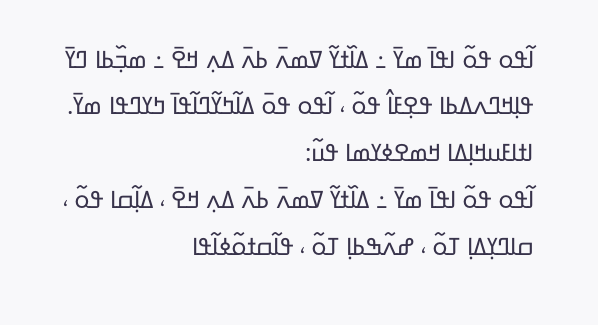ߊ߬ߟߋ ߟߋ߬ ߊߟߊ߫ ߘߌ߫ ߸ ߡߊ߰ߙߌ߬ ߜߘߍ߫ ߕߍ߫ ߡߍ߲ ߞߐ߫ ߸ ߘߏ߲߰ߕߊ ߣߌ߫ ߟߊ߲ߞߣߍߡߕߊ ߟߐ߲ߓߊ߮ ߟߋ߬ ، ߊ߬ߟߋ ߟߋ߫ ߡߊ߬ߤߌ߬ߣߊ߬ߟߊ߫ ߤߌߣߟߊ ߘߌ߫.
ߊߙߊߓߎߞߊ߲ߡߊ ߞߘߐߦߌߘߊ ߟߎ߬:
ߊ߬ߟߋ ߟߋ߬ ߊߟߊ߫ ߘߌ߫ ߸ ߡߊ߰ߙߌ߬ ߜߘߍ߫ ߕߍ߫ ߡߍ߲ ߞߐ߫ ، ߡߊ߲߬ߛߊ ߟߋ߬ ، ߛߊߣߌ߲ߡߊ߲ ߠߋ߬ ، ߝߍ߬ߒߕߊ߲ ߠߋ߬ ، ߟߊ߬ߛߙߋ߬ߦߊ߬ߟߊ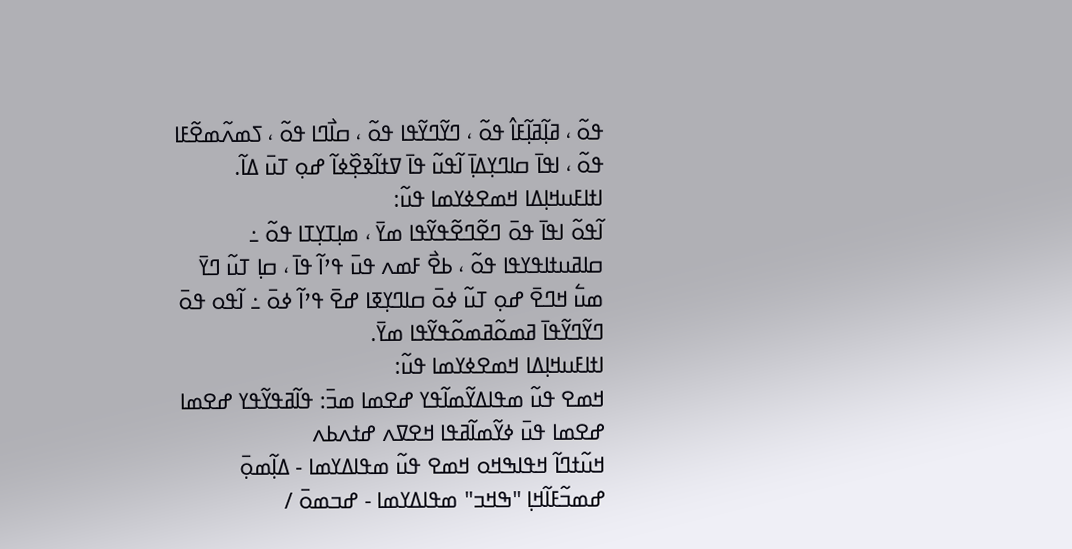ߟߋ߬ ، ߥߊ߲߬ߥߊ߲߬ߓߊ߮ ߟߋ߬ ، ߣߌ߬ߣߌ߬ߟߊ ߟߋ߬ ، ߛߊ߯ߣߊ ߟߋ߬ ، ߖߘߍ߬ߘߐ߬ߓߊ ߟߋ߬ ، ߊߟߊ߫ ߛߊߣߌ߲ߡߊ߲߫ ߊ߬ߟߎ߬ ߟߊ߫ ߜߙߊ߬ߢߐ߲߰ߦߊ߬ ߝߋ߲ ߠߎ߫ ߡߊ߬.
ߊߙߊߓߎߞߊ߲ߡߊ ߞߘߐߦߌߘߊ ߟߎ߬:
ߊ߬ߟߋ߬ ߊߟߊ߫ ߟߋ߫ ߣߐ߬ߣߐ߬ߟߌ߬ߟߊ ߘߌ߫ ، ߘߊ߲ߠߌ߲ߠߊ ߟߋ߬ ߸ ߛߊߥߎߙߊߟߌߟߊ ߟߋ߬ ، ߕߐ߯ ߓߘߍ ߟߎ߫ ߟߴߊ߬ ߟߊ߫ ، ߛߊ߲ ߠߎ߬ ߣߌ߫ ߘߎ߱ ߞߣߐ߫ ߝߋ߲ ߠߎ߬ ߦߋ߫ ߛߊߣߌ߲ߧߊ ߝߐ߫ ߟߴߊ߬ ߦߋ߫ ߸ ߊ߬ߟߋ ߟߋ߫ ߣߌ߬ߣߌ߬ߟߊ߫ ߥߘߋ߬ߥߘߋ߬ߟߌ߬ߟߊ ߘߌ߫.
ߊߙߊߓߎߞߊ߲ߡߊ ߞߘߐߦߌߘߊ ߟߎ߬:
ߞߘߐ ߟߎ߬ ߘߟߊߡߌ߬ߘߊ߬ߟߌ ߝߐߘߊ ߘߏ߫: ߟߊ߬ߥߟߌ߬ߟߌ ߝߐߘߊ
ߝߐߘߊ ߟߎ߫ ߦߌ߬ߘߊ߬ߥߟߊ ߞߐߜߍ ߝߙߍߕߍ
ߞߎ߬ߙߣߊ߬ ߞߟߊߒߞߋ ߞߘߐ ߟߎ߬ ߘߟߊߡߌߘߊ - ߡߊ߲߬ߘߋ߲߫ ߝߘߏ߬ߓߊ߬ߞߊ߲ "ߒߞߏ" ߘߟߊߡߌߘߊ - ߝߏߘߋ߫ /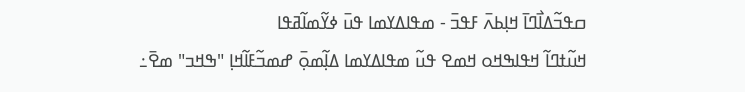ߛߟߏ߬ߡߊ߯ߣߊ߫ ߞߊ߲ߕߍ߫ ߓߟߏ߫ - ߘߟߊߡߌߘߊ ߟߎ߫ ߦߌ߬ߘߊ߬ߥߟߊ
ߞߎ߬ߙߣߊ߬ ߞߟߊߒߞߋ ߞߘߐ ߟߎ߬ ߘߟߊߡߌߘߊ ߡߊ߲߬ߘߋ߲߫ ߝߘߏ߬ߓߊ߬ߞߊ߲ "ߒߞߏ" ߘߐ߫߸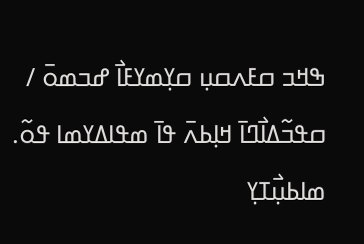ߒߞߏ ߛߓߍߛߎ߲ ߛߌ߲ߘߌߓߊ߯ ߝߏߘߋ߫ / ߛߟߏ߬ߡߊ߯ߣߊ߫ ߞߊ߲ߕߍ߫ ߟߊ߫ ߘߟߊߡߌߘߊ ߟߋ߬.
ߘߊߕߎ߲߯ߠߌ߲